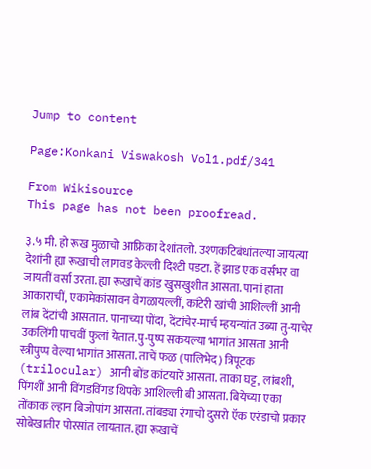Jump to content

Page:Konkani Viswakosh Vol1.pdf/341

From Wikisource
This page has not been proofread.

३.५ मी. हो रूख मुळाचो आफ्रिका देशांतलो. उश्णकटिबंधांतल्या जायत्या देशांनी ह्या रूखाची लागवड केल्ली दिश्टी पडटा. हें झाड एक वर्सभर वा जायतीं वर्सा उरता. ह्या रूखाचें कांड खुसखुशीत आसता. पानां हाता आकाराचीं, एकामेकांसावन वेगळायल्लीं, कांटेरी खांची आशिल्लीं आनी लांब देंटांची आसतात. पानाच्या पोंदा, देंटांचेर-मार्च म्हयन्यांत उब्या तु-याचेर उकलिंगी पाचवीं फुलां येतात.पु-पुष्प सकयल्या भागांत आसता आनी स्त्रीपुप्प वेल्या भागांत आसता. ताचें फळ (पालिभेद) त्रिपूटक (trilocular) आनी बोंड कांटयारें आसता. ताका घट्ट, लांबशी, पिंगशीं आनी विंगडविंगड थिपके आशिल्ली बी आसता. बियेच्या एका तोंकाक ल्हान बिजोपांग आसता. तांबड्या रंगाचो दुसरो ऍक एरंडाचो प्रकार सोबेखातीर पोरसांत लायतात. ह्या रूखाचें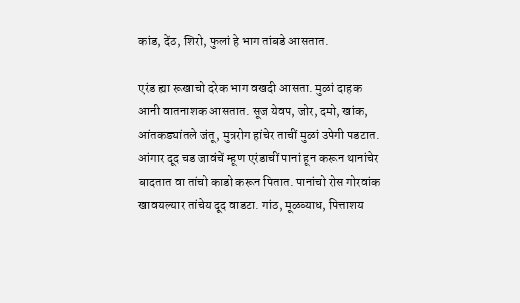कांड, देंठ, शिरो, फुलां हे भाग तांबडे आसतात.

एरंड ह्या रूखाचो दरेक भाग वखदी आसता. मुळां दाहक आनी वातनाशक आसतात. सूज येवप, जोर, दमो, खांक, आंतकड्यांतले जंतू, मुत्ररोग हांचेर ताचीं मुळां उपेगी पडटात. आंगार दूद चड जावंचें म्हूण एरंडाचीं पानां हून करून थानांचेर बादतात वा तांचो काडो करून पितात. पानांचो रोस गोरवांक खावयल्यार तांचेय दूद वाडटा. गांठ, मूळव्याध, पित्ताशय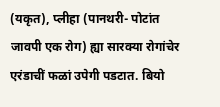(यकृत), प्लीहा (पानथरी- पोटांत जावपी एक रोग) ह्या सारक्या रोगांचेर एरंडाचीं फळां उपेगी पडटात. बियो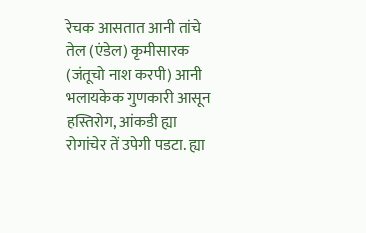रेचक आसतात आनी तांचे तेल (एंडेल) कृमीसारक (जंतूचो नाश करपी) आनी भलायकेक गुणकारी आसून हस्तिरोग, आंकडी ह्या रोगांचेर तें उपेगी पडटा. ह्या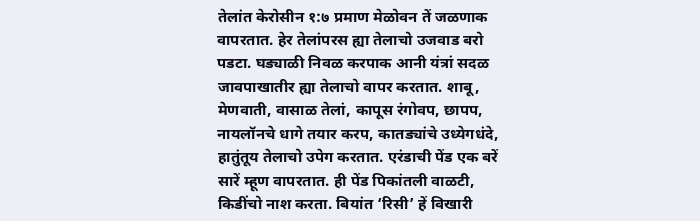तेलांत केरोसीन १:७ प्रमाण मेळोवन तें जळणाक वापरतात. हेर तेलांपरस ह्या तेलाचो उजवाड बरो पडटा. घड्याळी निवळ करपाक आनी यंत्रां सदळ जावपाखातीर ह्या तेलाचो वापर करतात. शाबू, मेणवाती, वासाळ तेलां, कापूस रंगोवप, छापप, नायलॉनचे धागे तयार करप, कातड्यांचे उध्येगधंदे, हातुंतूय तेलाचो उपेग करतात. एरंडाची पेंड एक बरें सारें म्हूण वापरतात. ही पेंड पिकांतली वाळटी, किडींचो नाश करता. बियांत ‘रिसी’ हें विखारी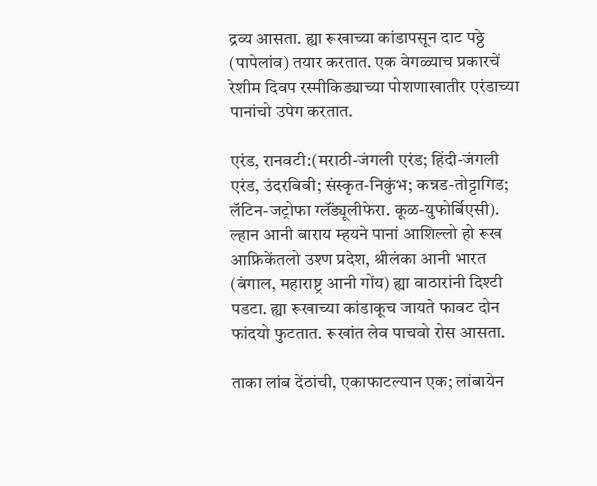द्रव्य आसता. ह्या रूखाच्या कांडापसून दाट पठ्ठे (पापेलांव) तयार करतात. एक वेगळ्याच प्रकारचें रेशीम दिवप रस्मीकिड्याच्या पोशणाखातीर एरंडाच्या पानांचो उपेग करतात.

एरंड, रानवटी:(मराठी-जंगली एरंड; हिंदी-जंगली एरंड, उंदरबिबी; संस्कृत-निकुंभ; कन्नड-तोट्टागिड; लॅटिन-जट्रोफा ग्लॅंड्यूलीफेरा. कूळ-युफोर्बिएसी). ल्हान आनी बाराय म्हयने पानां आशिल्लो हो रूख आफ्रिकेंतलो उश्ण प्रदेश, श्रीलंका आनी भारत (बंगाल, महाराष्ट्र आनी गोंय) ह्या वाठारांनी दिश्टी पडटा. ह्या रूखाच्या कांडाकूच जायते फावट दोन फांदयो फुटतात. रूखांत लेव पाचवो रोस आसता.

ताका लांब देंठांची, एकाफाटल्यान एक; लांबायेन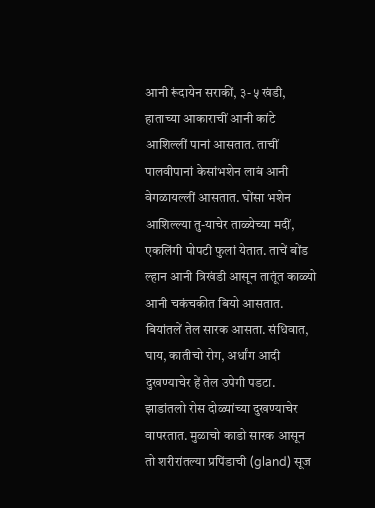आनी रूंदायेन सराकीं, ३-५ खंडी, हाताच्या आकाराचीं आनी कांटे आशिल्लीं पानां आसतात. ताचीं पालवीपानां केसांभशेन लाबं आनी वेगळायल्लीं आसतात. घोंसा भशेन आशिल्ल्या तु-याचेर ताळ्येच्या मदीं, एकलिंगी पोपटी फुलां येतात. ताचें बोंड ल्हान आनी त्रिखंडी आसून तातूंत काळ्यो आनी चकंचकीत बियो आसतात. बियांतलें तेल सारक आसता. संधिवात, घाय, कातीचो रोग, अर्धांग आदी दुखण्याचेर हें तेल उपेगी पडटा. झाडांतलो रोस दोळ्यांच्या दुखण्याचेर वापरतात. मुळाचो काडो सारक आसून तो शरीरांतल्या प्रपिंडाची (gland) सूज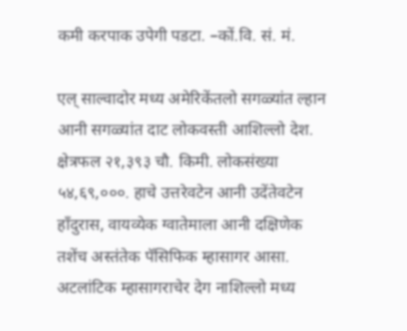कमी करपाक उपेगी पडटा. –कों.वि. सं. मं.

एल् साल्वादोर मध्य अमेरिकेंतलो सगळ्यांत ल्हान आनी सगळ्यांत दाट लोकवस्ती आशिल्लो देश. क्षेत्रफल २१,३९३ चौ. किमी. लोकसंख्या ५४,६९,०००. हाचे उत्तरेवटेन आनी उदेंतेवटेन हॉंदुरास, वायव्येक ग्वातेमाला आनी दक्षिणेक तशेंच अस्तंतेक पॅसिफिक म्हासागर आसा. अटलांटिक म्हासागराचेर देग नाशिल्लो मध्य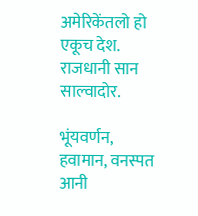अमेरिकेंतलो हो एकूच देश. राजधानी सान साल्वादोर.

भूंयवर्णन, हवामान, वनस्पत आनी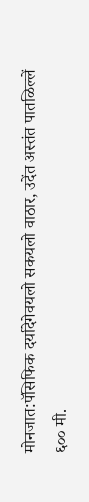मोनजात:पॅसिफिक दर्यादेगेवयलो सकयलो वाठार, उदेंत अस्तंत पातळिल्लें ६०० मी.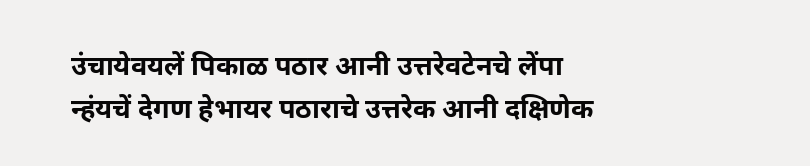उंचायेवयलें पिकाळ पठार आनी उत्तरेवटेनचे लेंपा न्हंयचें देगण हेभायर पठाराचे उत्तरेक आनी दक्षिणेक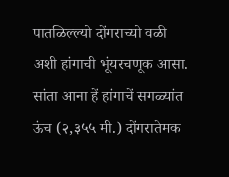पातळिल्ल्यो दोंगराच्यो वळी अशी हांगाची भूंयरचणूक आसा. सांता आना हें हांगाचें सगळ्यांत ऊंच (२,३५५ मी.) दोंगरातेमक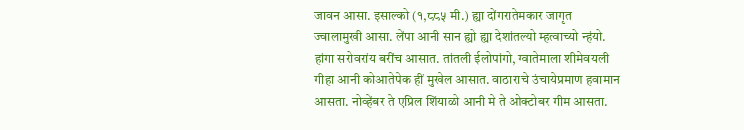जावन आसा. इसाल्को (१,८८५ मी.) ह्या दोंगरातेमकार जागृत ज्वालामुखी आसा. लेंपा आनी सान ह्यो ह्या देशांतल्यो म्हत्वाच्यो न्हंयो. हांगा सरोवरांय बरींच आसात. तांतली ईलोपांगो, ग्वातेमाला शीमेवयली गीहा आनी कोआतेपेक हीं मुखेल आसात. वाठाराचे उंचायेप्रमाण हवामान आसता. नोव्हेंबर ते एप्रिल शिंयाळो आनी मे ते ओक्टोबर गीम आसता.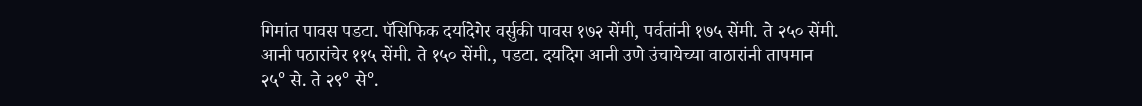गिमांत पावस पडटा. पॅसिफिक दर्यादेगेर वर्सुकी पावस १७२ सेंमी, पर्वतांनी १७५ सेंमी. ते २५० सेंमी. आनी पठारांचेर ११५ सेंमी. ते १५० सेंमी., पडटा. दर्यादेग आनी उणे उंचायेच्या वाठारांनी तापमान २५° से. ते २९° से°.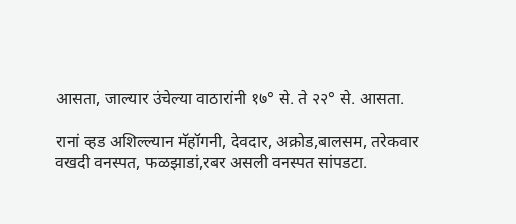आसता, जाल्यार उंचेल्या वाठारांनी १७° से. ते २२° से. आसता.

रानां व्हड अशिल्ल्यान मॅहॉगनी, देवदार, अक्रोड,बालसम, तरेकवार वखदी वनस्पत, फळझाडां,रबर असली वनस्पत सांपडटा.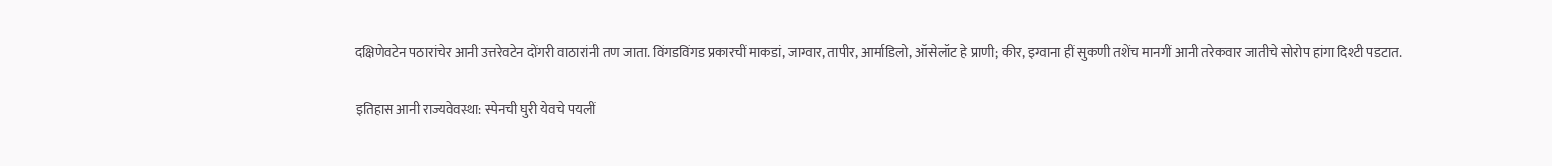दक्षिणेवटेन पठारांचेर आनी उत्तरेवटेन दोंगरी वाठारांनी तण जाता. विंगडविंगड प्रकारचीं माकडां, जाग्वार, तापीर, आर्माडिलो, ऑसेलॉट हे प्राणी; कीर, इग्वाना हीं सुकणी तशेंच मानगीं आनी तरेकवार जातीचे सोरोप हांगा दिश्टी पडटात.

इतिहास आनी राज्यवेवस्था: स्पेनची घुरी येवचे पयलीं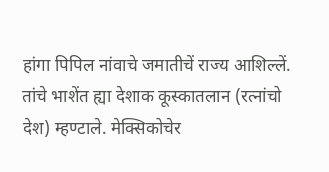हांगा पिपिल नांवाचे जमातीचें राज्य आशिल्लें. तांचे भाशेंत ह्या देशाक कूस्कातलान (रत्नांचो देश) म्हण्टाले. मेक्सिकोचेर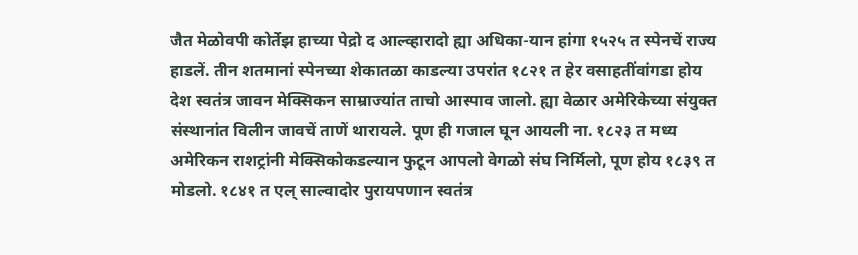जैत मेळोवपी कोर्तेझ हाच्या पेद्रो द आल्व्हारादो ह्या अधिका-यान हांगा १५२५ त स्पेनचें राज्य हाडलें. तीन शतमानां स्पेनच्या शेकातळा काडल्या उपरांत १८२१ त हेर वसाहतींवांगडा होय देश स्वतंत्र जावन मेक्सिकन साम्राज्यांत ताचो आस्पाव जालो. ह्या वेळार अमेरिकेच्या संयुक्त संस्थानांत विलीन जावचें ताणें थारायले. पूण ही गजाल घून आयली ना. १८२३ त मध्य अमेरिकन राशट्रांनी मेक्सिकोकडल्यान फुटून आपलो वेगळो संघ निर्मिलो, पूण होय १८३९ त मोडलो. १८४१ त एल् साल्वादोर पुरायपणान स्वतंत्र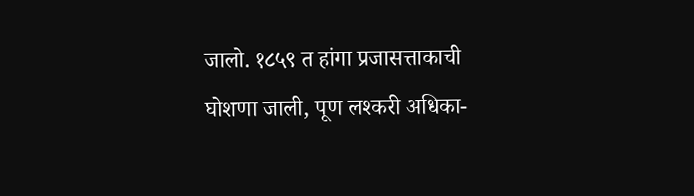जालो. १८५९ त हांगा प्रजासत्ताकाची घोशणा जाली, पूण लश्करी अधिका-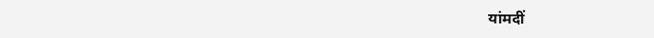यांमदीं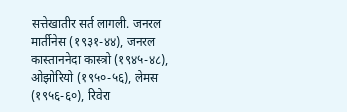सत्तेखातीर सर्त लागली. जनरल मार्तीनेस (१९३१-४४), जनरल कास्ताननेदा कास्त्रो (१९४५-४८), ओझोरियो (१९५०-५६), लेमस (१९५६-६०), रिवेरा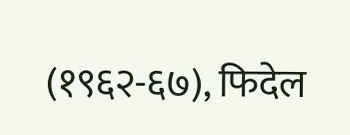(१९६२-६७), फिदेल